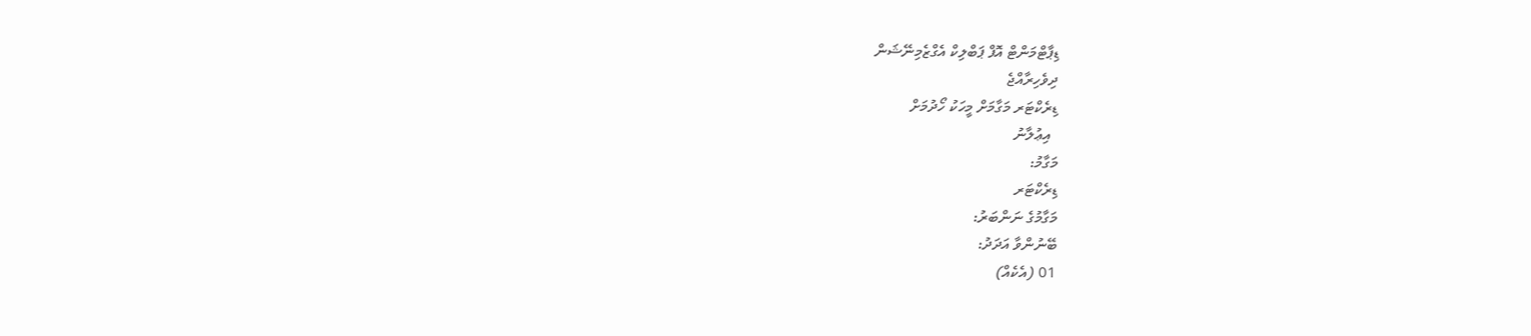ޑިޕާޓްމަންޓް އޮފް ޕަބްލިކް އެގްޒެމިނޭޝަން
ދިވެހިރާއްޖެ
ޑިރެކްޓަރ މަގާމަށް މީހަކު ހޯދުމަށް
  އިޢުލާނު
މަގާމު:
ޑިރެކްޓަރ
މަގާމުގެ ނަންބަރު:
ބޭނުންވާ އަދަދު:
01 (އެކެއް)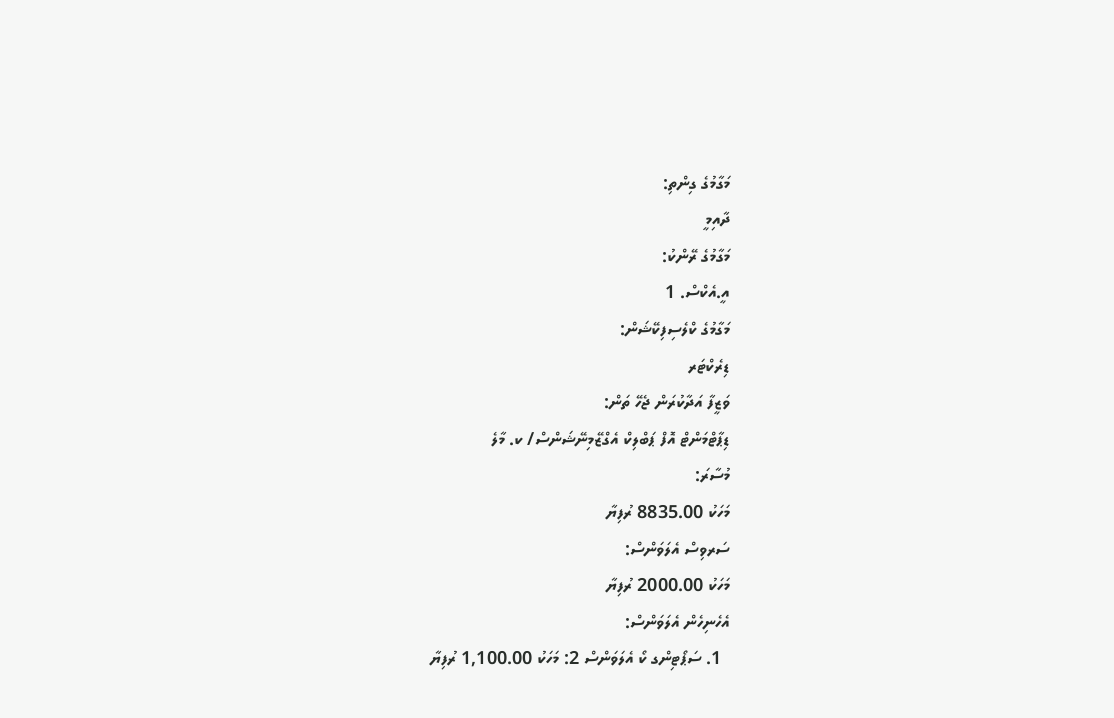މަގާމުގެ ގިންތި:
ދާއިމީ
މަގާމުގެ ރޭންކު:
އީ.އެކްސް. 1
މަގާމުގެ ކްލެސިފިކޭޝަން:
ޑިރެކްޓަރ
ވަޒީފާ އަދާކުރަން ޖެހޭ ތަން:
ޑިޕާޓްމަންޓް އޮފް ޕަބްލިކް އެގްޒޭމިނޭޝަންސް/ ކ. މާލެ
މުސާރަ:
މަހަކު 8835.00 ރުފިޔާ
ސަރވިސް އެލަވަންސް:
މަހަކު 2000.00 ރުފިޔާ
އެހެނިހެން އެލަވަންސް:
  1. ސަޕޯޓިންގ ކޯ އެލަވަންސް 2: މަހަކު 1,100.00 ރުފިޔާ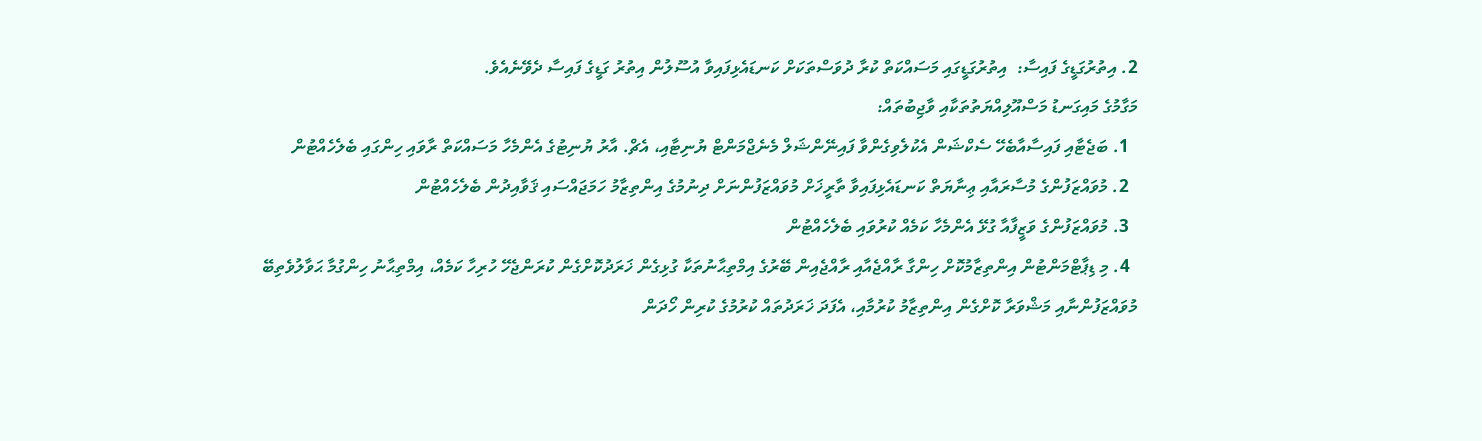2. އިތުރުގަޑީގެ ފައިސާ:  އިތުރުގަޑީގައި މަސައްކަތް ކުރާ ދުވަސްތަކަށް ކަނޑައެޅިފައިވާ އުސޫލުން އިތުރު ގަޑީގެ ފައިސާ ދެވޭނެއެވެ.
މަގާމުގެ މައިގަނޑު މަސްއޫލިއްޔަތުތަކާއި ވާޖިބުތައް:
  1. ބަޖެޓާއި ފައިސާއާބެހޭ ސެކްޝަން އެކުލެވިގެންވާ ފައިނޭންޝަލް މެނެޖްމަންޓް ޔުނިޓާއި، އެޗް. އާރު ޔުނިޓުގެ އެންމެހާ މަސައްކަތް ރާވައި ހިންގައި ބެލެހެއްޓުން
  2. މުވައްޒަފުންގެ މުސާރައާއި ޢިނާޔަތް ކަނޑައެޅިފައިވާ ތާރީޚަށް މުވައްޒަފުންނަށް ދިނުމުގެ އިންތިޒާމު ހަމަޖައްސައި ޤަވާއިދުން ބެލެހެއްޓުން
  3. މުވައްޒަފުންގެ ވަޒީފާއާ ގުޅޭ އެންމެހާ ކަމެއް ކުރުވައި ބެލެހެއްޓުން
  4. މި ޑިޕާޓްމަންޓުން އިންތިޒާމުކޮށް ހިންގާ ރާއްޖެއާއި ރާއްޖެއިން ބޭރުގެ އިމްތިޙާނުތަކާ ގުޅިގެން ޚަރަދުކޮށްގެން ކުރަންޖެހޭ ހުރިހާ ކަމެއް، އިމްތިޙާނު ހިންގުމާ ޙަވާލުވެތިބޭ މުވައްޒަފުންނާއި މަޝްވަރާ ކޮށްގެން އިންތިޒާމު ކުރުމާއި، އެފަދަ ޚަރަދުތައް ކުރުމުގެ ކުރިން ހޯދަން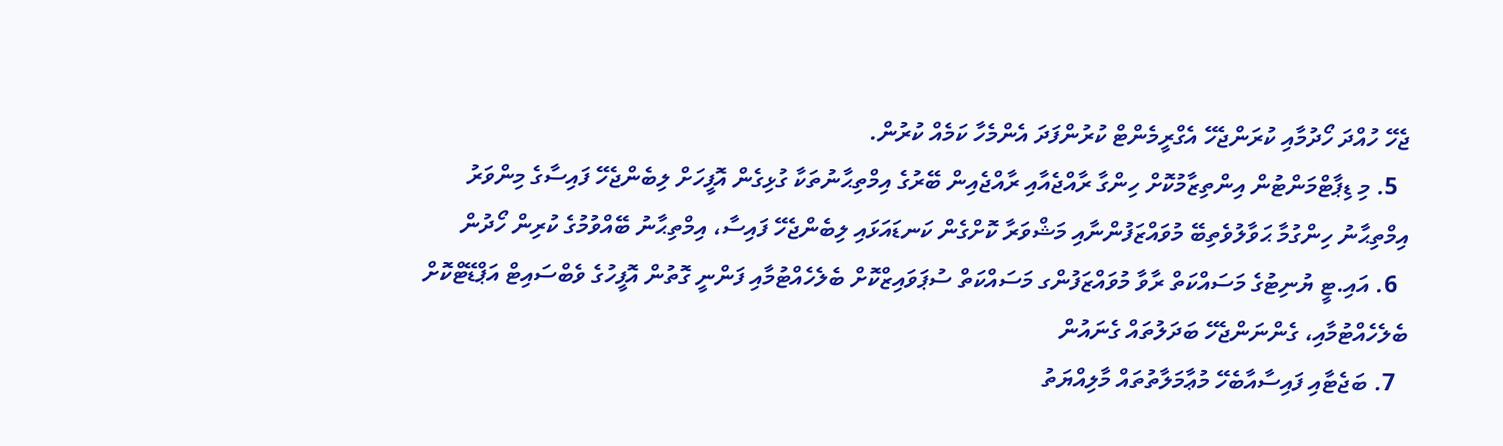ޖެހޭ ހުއްދަ ހޯދުމާއި ކުރަންޖެހޭ އެގްރީމެންޓް ކުރުންފަދަ އެންމެހާ ކަމެއް ކުރުން.
  5. މި ޑިޕާޓްމަންޓުން އިންތިޒާމުކޮށް ހިންގާ ރާއްޖެއާއި ރާއްޖެއިން ބޭރުގެ އިމްތިޙާނުތަކާ ގުޅިގެން އޮފީހަށް ލިބެންޖެހޭ ފައިސާގެ މިންވަރު އިމްތިޙާނު ހިންގުމާ ޙަވާލުވެތިބޭ މުވައްޒަފުންނާއި މަޝްވަރާ ކޮށްގެން ކަނޑައަޅައި ލިބެންޖެހޭ ފައިސާ، އިމްތިޙާނު ބޭއްވުމުގެ ކުރިން ހޯދުން
  6. އައި.ޓީ ޔުނިޓުގެ މަސައްކަތް ރާވާ މުވައްޒަފުންގ މަސައްކަތް ސުޕަވައިޒްކޮށް ބެލެހެއްޓުމާއި ފަންނީ ގޮތުން އޮފީހުގެ ވެބްސައިޓް އަޕްޑޭޓްކޮށް ބެލެހެއްޓުމާއި، ގެންނަންޖެހޭ ބަދަލުތައް ގެނައުން
  7. ބަޖެޓާއި ފައިސާއާބެހޭ މުޢާމަލާތުތައް މާލިއްޔަތު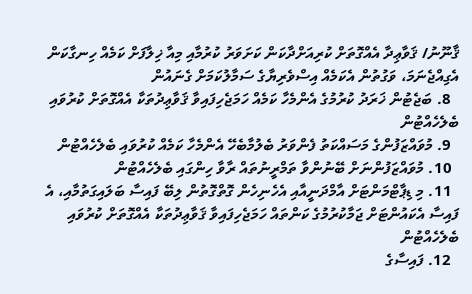ޤާނޫނު/ ޤަވާޢިދާ އެއްގޮތަށް ކުރިއަށްދާކަން ކަށަވަރު ކުރުމާއި މިއާ ޚިލާފަށް ކަމެއް ހިނގާކަން އެގިއްޖެނަމަ، ވަގުތުން އެކަމެއް އިސްވެރިޔާގެ ސަމާލުކަމަށް ގެނައުން
  8. ބަޖެޓުން ޚަރަދު ކުރުމުގެ އެންމެހާ ކަމެއް ހަމަޖެހިފައިވާ ޤަވާޢިދުތަކާ އެއްގޮތަށް ކުރުވައި ބެލެހެއްޓުން
  9. މުވައްޒަފުންގެ މަސައްކަތު ފެންވަރު ބެލުމާބެހޭ އެންމެހާ ކަމެއް ކުރުވައި ބެލެހެއްޓުން
  10. މުވައްޒަފުންނަށް ބޭނުންވާ ތަމްރީނުތައް ރާވާ ހިންގައި ބެލެހެއްޓުން
  11. މި ޑިޕާޓްމަންޓަށް އާމްދަނީއާއި އެހެނިހެން ގޮތްގޮތުން ލިބޭ ފައިސާ ބަލައިގަތުމާއި، އެ ފައިސާ އެކައުންޓަށް ޖަމާކުރުމުގެ ކަންތައް ހަމަޖެހިފައިވާ ޤަވާޢިދުތަކާ އެއްގޮތަށް ކުރުވައި ބެލެހެއްޓުން
  12. ފައިސާގެ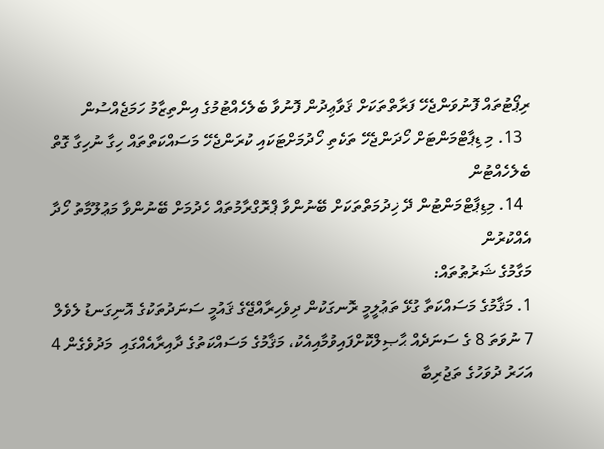ރިޕޯޓުތައް ފޮނުވަންޖެހޭ ފަރާތްތަކަށް ޤަވާޢިދުން ފޮނުވާ ބެލެހެއްޓުމުގެ އިންތިޒާމު ހަމަޖެއްސުން
  13. މި ޑިޕާޓްމަންޓަށް ހޯދަންޖެހޭ ތަކެތި ހޯދުމަށްޓަކައި ކުރަންޖެހޭ މަސައްކަތްތައް ހިގާ ނުހިގާ ގޮތް ބެލެހެއްޓުން
  14. މިޑިޕާޓްމަންޓުން ދޭ ޚިދުމަތްތަކަށް ބޭނުންވާ ޕްރޮގްރާމުތައް ހެދުމަށް ބޭނުންވާ މަޢުލޫމާތު ހޯދާ އެއްކުރުން
މަގާމުގެ ޝަރުޠުތައް:
1. މަޤާމުގެ މަސައްކަތާ ގުޅޭ ތަޢުލީމީ ރޮނގަކުން ދިވެހިރާއްޖޭގެ ޤައުމީ ސަނަދުތަކުގެ އޮނިގަނޑު ލެވެލް 7 ނުވަތަ 8 ގެ ސަނަދެއް ޙާޞިލްކޮށްފައިވުމާއިއެކު، މަޤާމުގެ މަސައްކަތުގެ ދާއިރާއެއްގައި  މަދުވެގެން 4 އަހަރު ދުވަހުގެ ތަޖުރިބާ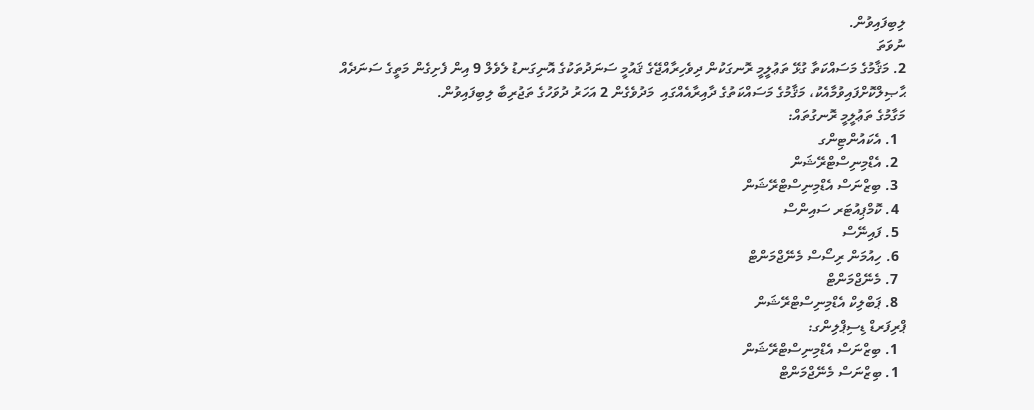ލިބިފައިވުން.
ނުވަތަ
2. މަޤާމުގެ މަސައްކަތާ ގުޅޭ ތަޢުލީމީ ރޮނގަކުން ދިވެހިރާއްޖޭގެ ޤައުމީ ސަނަދުތަކުގެ އޮނިގަނޑު ލެވެލް 9 އިން ފެށިގެން މަތީގެ ސަނަދެއް ޙާޞިލްކޮށްފައިވުމާއެކު، މަޤާމުގެ މަސައްކަތުގެ ދާއިރާއެއްގައި  މަދުވެގެން 2 އަހަރު ދުވަހުގެ ތަޖުރިބާ ލިބިފައިވުން.
މަގާމުގެ ތަޢުލީމީ ރޮނގުތައް:
  1. އެކައުންޓިންގ
  2. އެޑްމިނިސްޓްރޭޝަން
  3. ބިޒްނަސް އެޑްމިނިސްޓްރޭޝަން
  4. ކޮމްޕިއުޓަރ ސައިންސް
  5. ފައިނޭސް
  6. ހިއުމަން ރިސޯސް މެނޭޖްމަންޓް
  7. މެނޭޖްމަންޓް
  8. ޕަބްލިކް އެޑްމިނިސްޓްރޭޝަން
ޕްރިފަރޑް ޑިސިޕްލިންގ:
  1. ބިޒްނަސް އެޑްމިނިސްޓްރޭޝަން
  1. ބިޒްނަސް މެނޭޖްމަންޓް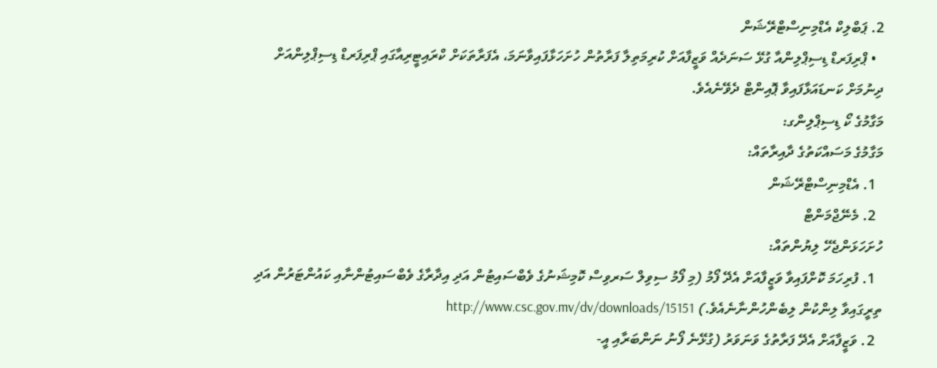2. ޕަބްލިކް އެޑްމިނިސްޓްރޭޝަން
  • ޕްރިފަރޑް ޑިސިޕްލިންއާ ގުޅޭ ސަނަދެއް ވަޒީފާއަށް ކުރިމަތިލާ ފަރާތުން ހުށަހަޅާފައިވާނަމަ، އެފަރާތަކަށް ކްރައިޓީރިއާގައި ޕްރިފަރޑް ޑިސިޕްލިންއަށް ދިނުމަށް ކަނޑައަޅާފައިވާ ޕޮއިންޓް ދެވޭނެއެވެ.
މަގާމުގެ ކޯ ޑިސިޕްލިންގ:
މަގާމުގެ މަސައްކަތުގެ ދާއިރާތައް:
  1. އެޑްމިނިސްޓްރޭޝަން
  2. މެނޭޖްމަންޓް
ހުށަހަޅަންޖެހޭ ލިޔުންތައް:
  1. ފުރިހަމަ ކޮށްފައިވާ ވަޒީފާއަށް އެދޭ ފޯމު (މި ފޯމު ސިވިލް ސަރވިސް ކޮމިޝަނުގެ ވެބްސައިޓުން އަދި އިދާރާގެ ވެބްސައިޓުންނާއި ކައުންޓަރުން އަދި ތިރީގައިވާ ލިންކުން ލިބެންހުންނާނެއެވެ.) http://www.csc.gov.mv/dv/downloads/15151
  2. ވަޒީފާއަށް އެދޭ ފަރާތުގެ ވަނަވަރު (ގުޅޭނެ ފޯނު ނަންބަރާއި އީ-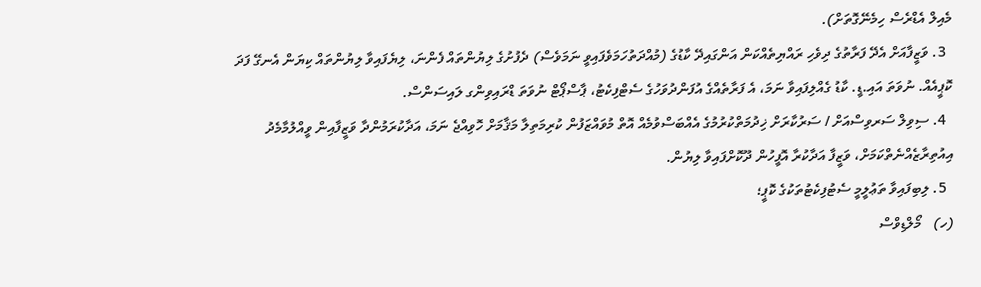މެއިލް އެޑްރެސް ހިމެނޭގޮތަށް).
  3. ވަޒީފާއަށް އެދޭ ފަރާތުގެ ދިވެހި ރައްޔިތެއްކަން އަންގައިދޭ ކާޑުގެ (މުއްދަތުހަމަވެފައިވީ ނަމަވެސް) ދެފުށުގެ ލިޔުންތައް ފެންނަ، ލިޔެފައިވާ ލިޔުންތައް ކިޔަން އެނގޭ ފަދަ ކޮޕީއެއް. ނުވަތަ އައި.ޑީ. ކާޑު ގެއްލިފައިވާ ނަމަ، އެ ފަރާތެއްގެ އުފަންދުވަހުގެ ސެޓްފިކެޓު، ޕާސްޕޯޓް ނުވަތަ ޑްރައިވިންގ ލައިސަންސް.
  4. ސިވިލް ސަރވިސްއަށް / ސަރުކާރަށް ޚިދުމަތްކުރުމުގެ އެއްބަސްވުމެއް އޮތް މުވައްޒަފުން ކުރިމަތިލާ މަޤާމަށް ހޮވިއްޖެ ނަމަ، އަދާކުރަމުންދާ ވަޒީފާއިން ވީއްލުމާމެދު އިއުތިރާޒެއްނެތްކަމަށް، ވަޒީފާ އަދާކުރާ އޮފީހުން ދޫކޮށްފައިވާ ލިޔުން.
  5. ލިބިފައިވާ ތަޢުލީމީ ސެޓުފިކެޓުތަކުގެ ކޮޕީ؛
(ހ)   މޯލްޑިވްސް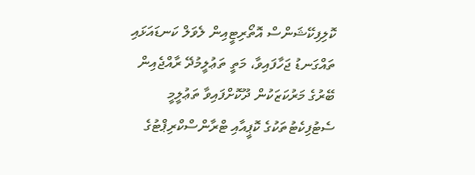ކޮލިފިކޭޝަންސް އޮތޯރިޓީއިން ލެވަލް ކަނޑައަޅައި ތައްގަނޑު ޖަހާފައިވާ، މަތީ ތަޢުލީމުދޭ ރާއްޖެއިން ބޭރުގެ މަރުކަޒަކުން ދޫކޮށްފައިވާ ތަޢުލީމީ ސެޓުފިކެޓުތަކުގެ ކޮޕީއާއި ޓްރާންސްކްރިޕްޓުގެ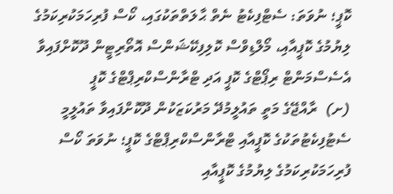ކޮޕީ؛ ނުވަތަ: ސެޓްފިކެޓު ނެތް ޙާލަތްތަކުގައި، ކޯސް ފުރިހަމަކުރިކަމުގެ ލިޔުމުގެ ކޮޕީއާއި، މޯލްޑިވްސް ކޮލިފިކޭޝަންސް އޮތޯރިޓީން ދޫކޮށްފައިވާ އެސެސްމަންޓް ރިޕޯޓްގެ ކޮޕީ އަދި ޓްރާންސްކްރިޕްޓްގެ ކޮޕީ
(ށ)  ރާއްޖޭގެ މަތީ ތައުލީމުދޭ މަރުކަޒަކުން ދޫކޮށްފައިވާ ތައުލީމީ ސެޓުފިކެޓުތަކުގެ ކޮޕީއާއި ޓްރާންސްކްރިޕްޓްގެ ކޮޕީ؛ ނުވަތަ ކޯސް ފުރިހަމަކުރިކަމުގެ ލިޔުމުގެ ކޮޕީއާއި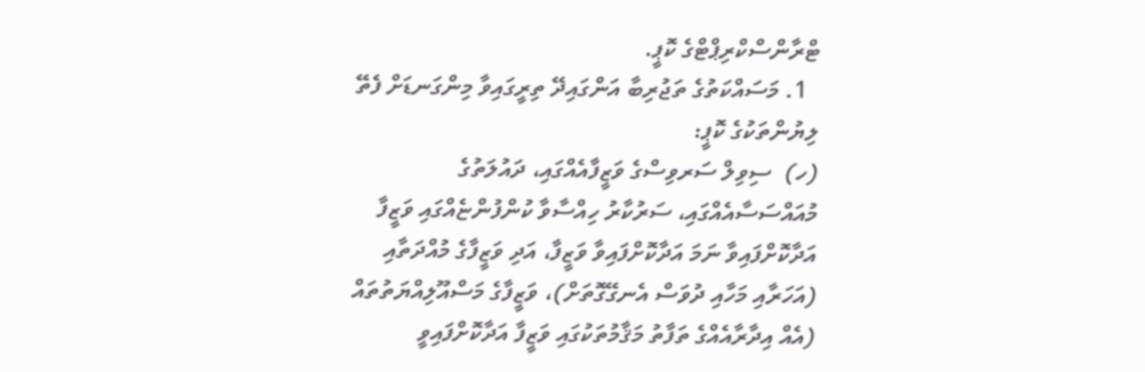ޓްރާންސްކްރިޕްޓްގެ ކޮޕީ.
  1. މަސައްކަތުގެ ތަޖުރިބާ އަންގައިދޭ ތިރީގައިވާ މިންގަނޑަށް ފެތޭ ލިޔުންތަކުގެ ކޮޕީ:
(ހ)  ސިވިލް ސަރވިސްގެ ވަޒީފާއެއްގައި، ދައުލަތުގެ މުއައްސަސާއެއްގައި، ސަރުކާރު ހިއްސާވާ ކުންފުންޏެއްގައި ވަޒީފާ އަދާކޮށްފައިވާ ނަމަ އަދާކޮށްފައިވާ ވަޒީފާ، އަދި ވަޒީފާގެ މުއްދަތާއި (އަހަރާއި މަހާއި ދުވަސް އެނގޭގޮތަށް)، ވަޒީފާގެ މަސްއޫލިއްޔަތުތައް (އެއް އިދާރާއެއްގެ ތަފާތު މަޤާމުތަކުގައި ވަޒީފާ އަދާކޮށްފައިވީ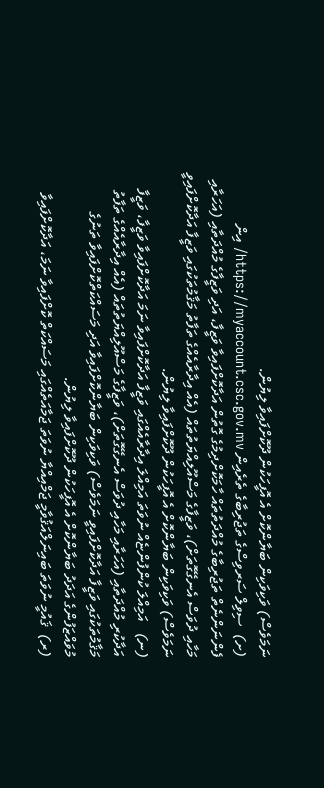ނަމަވެސް) ވަކިވަކިން ބަޔާންކޮށް އެ އޮފީހަކުން ދޫކޮށްފައިވާ ލިޔުން.
(ށ)  ސިވިލް ސަރވިސްގެ ތަޖުރިބާގެ ތެރެއިން https://myaccount.csc.gov.mv/ އިން ފެންނަންނެތް ތަޖުރިބާގެ މުއްދަތުތައް ހާމަކޮށްދިމުގެ ގޮތުން އަދާކޮށްފައިވާ ވަޒީފާ، އަދި ވަޒީފާގެ މުއްދަތާއި (އަހަރާއި މަހާއި ދުވަސް އެނގޭގޮތަށް)، ވަޒީފާގެ މަސްއޫލިއްޔަތުތައް (އެއް އިދާރާއެއްގެ ތަފާތު މަޤާމުތަކުގައި ވަޒީފާ އަދާކޮށްފައިވީ ނަމަވެސް) ވަކިވަކިން ބަޔާންކޮށް އެ އޮފީހަކުން ދޫކޮށްފައިވާ ލިޔުން.
(ނ)   އަމިއްލަ ކުންފުންޏެއް ނުވަތަ އަމިއްލަ އިދާރާއެއްގައި ވަޒީފާ އަދާކޮށްފައިވާ ނަމަ އަދާކޮށްފައިވާ ވަޒީފާ، ވަޒީފާ އަދާކުރި މުއްދަތާއި (އަހަރާއި މަހާއި ދުވަސް އެނގޭގޮތަށް)، ވަޒީފާގެ މަސްއޫލިއްޔަތުތައް (އެއް އިދާރާއެއްގެ ތަފާތު މަޤާމުތަކުގައި ވަޒީފާ އަދާކޮށްފައިވީ ނަމަވެސް) ވަކިވަކިން ބަޔާންކޮށްފައިވާ އަދި މަސައްކަތްކޮށްފައިވާ ތަނުގެ މުވައްޒަފުންގެ އަދަދު ބަޔާންކޮށް އެ އޮފީހަކުން ދޫކޮށްފައިވާ ލިޔުން.
(ރ)  ޤައުމީ ނުވަތަ ބައިނަލްއަޤުވާމީ ޖަމްއިއްޔާ ނުވަތަ ޖަމާއަތެއްގައި މަސައްކަތް ކޮށްފައިވާ ނަމަ، އަދާކޮށްފައިވާ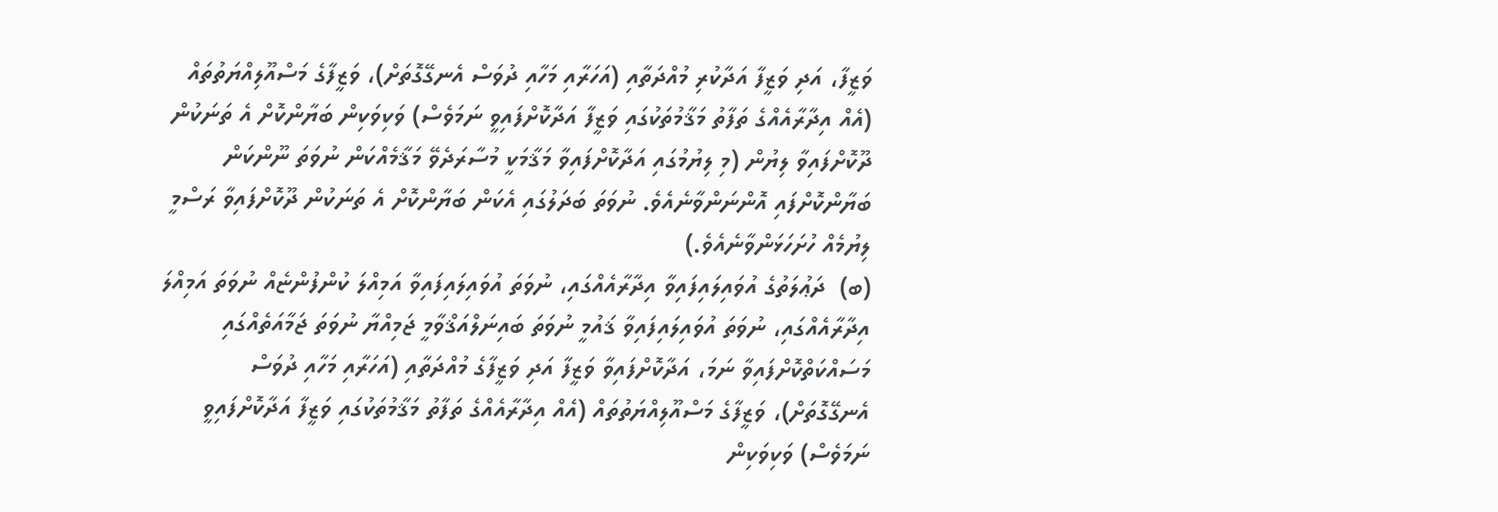ވަޒީފާ، އަދި ވަޒީފާ އަދާކުރި މުއްދަތާއި (އަހަރާއި މަހާއި ދުވަސް އެނގޭގޮތަށް)، ވަޒީފާގެ މަސްއޫލިއްޔަތުތައް (އެއް އިދާރާއެއްގެ ތަފާތު މަޤާމުތަކުގައި ވަޒީފާ އަދާކޮށްފައިވީ ނަމަވެސް) ވަކިވަކިން ބަޔާންކޮށް އެ ތަނަކުން ދޫކޮށްފައިވާ ލިޔުން (މި ލިޔުމުގައި އަދާކޮށްފައިވާ މަޤާމަކީ މުސާރަދެވޭ މަޤާމެއްކަން ނުވަތަ ނޫންކަން ބަޔާންކޮށްފައި އޮންނަންވާނެއެވެ. ނުވަތަ ބަދަލުގައި އެކަން ބަޔާންކޮށް އެ ތަނަކުން ދޫކޮށްފައިވާ ރަސްމީ ލިޔުމެއް ހުށަހަޅަންވާނެއެވެ.)
(ބ)  ދަޢުލަތުގެ އުވައިލައިފައިވާ އިދާރާއެއްގައި، ނުވަތަ އުވައިލައިފައިވާ އަމިއްލަ ކުންފުންޏެއް ނުވަތަ އަމިއްލަ އިދާރާއެއްގައި، ނުވަތަ އުވައިލައިފައިވާ ޤައުމީ ނުވަތަ ބައިނަލްއަޤްވާމީ ޖަމިއްޔާ ނުވަތަ ޖަމާއަތެއްގައި މަސައްކަތްކޮށްފައިވާ ނަމަ، އަދާކޮށްފައިވާ ވަޒީފާ އަދި ވަޒީފާގެ މުއްދަތާއި (އަހަރާއި މަހާއި ދުވަސް އެނގޭގޮތަށް)، ވަޒީފާގެ މަސްއޫލިއްޔަތުތައް (އެއް އިދާރާއެއްގެ ތަފާތު މަޤާމުތަކުގައި ވަޒީފާ އަދާކޮށްފައިވީ ނަމަވެސް) ވަކިވަކިން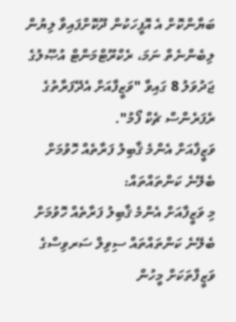ބަޔާންކޮށް އެ އޮފީހަކުން ދޫކޮށްފައިވާ ލިޔުން ލިބެންނެތް ނަމަ، ރެކްރޫޓްމަންޓް އުޞޫލުގެ ޖަދުވަލު 8 ގައިވާ "ވަޒީފާއަށް އެދޭފަރާތުގެ ރެފަރެންސް ޗެކް ފޯމު".
ވަޒީފާއަށް އެންމެ ޤާބިލު ފަރާތެއް ހޮވުމަށް ބެލޭނެ ކަންތައްތައް:
މި ވަޒީފާއަށް އެންމެ ޤާބިލު ފަރާތެއް ހޮވުމަށް ބެލޭނެ ކަންތައްތައް ސިވިލް ސަރވިސްގެ ވަޒީފާތަކަށް މީހުން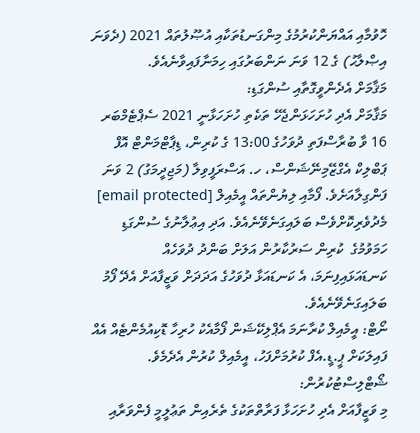ހޮވުމާއި އައްޔަންކުރުމުގެ މިންގަނޑުތަކާއި އުޞޫލުތައް 2021 (ދެވަނަ އިޞްލާޙު) ގެ 12 ވަނަ ނަންބަރުގައި ހިމަނާފައިވާނެއެވެ.
މަޤާމަށް އެދެންވީގޮތާއި ސުންގަޑި:
މަޤާމަށް އެދި ހުށަހަޅަންޖެހޭ ތަކެތި ހުށަހަޅާނީ 2021 ސެޕްޓެމްބަރ 16 ވާ ބުރާސްފަތި ދުވަހުގެ 13:00 ގެ ކުރިން، ޑިޕާޓްމަންޓް އޮފް ޕަބްލިކް އެގްޒޭމިނޭޝަންސް، ހ. އަސްރަފީވިލާ (މަޖިދީމަގު) 2 ވަނަ ފަންގިލާއަށެވެ. ފޯމާއި ލިޔުންތައް އީމެއިލް [email protected] މެދުވެރިކޮށްވެސް ބަލައިގަނެވޭނެއެވެ. އަދި އިޢުލާނުގެ ސުންގަޑި ހަމަވުމުގެ  ކުރިން ސަރުކާރުން އަލަށް ބަންދު ދުވަހެއް ކަނޑައަޅައިފިނަމަ، އެ ކަނޑައަޅާ ދުވަހުގެ އަދަދަށް ވަޒީފާއަށް އެދޭ ފޯމު ބަލައިގަނެވޭނެއެވެ.
ނޯޓް: އީމެއިލް ކުރާނަމަ އެޕްލިކޭޝަން ފޯމާއެކު ހުރިހާ ޑޮކިއުމެންޓެއް އެއް ފައިލަކަށް ޕީ.ޑީ.އެފް ކުރުމަށްފަހު، އީމެއިލް ކުރުން އެދެމެވެ.
ޝޯޓްލިސްޓުކުރުން:
މި ވަޒީފާއަށް އެދި ހުށަހަޅާ ފަރާތްތަކުގެ ތެރެއިން ތަޢުލީމީ ފެންވަރާއި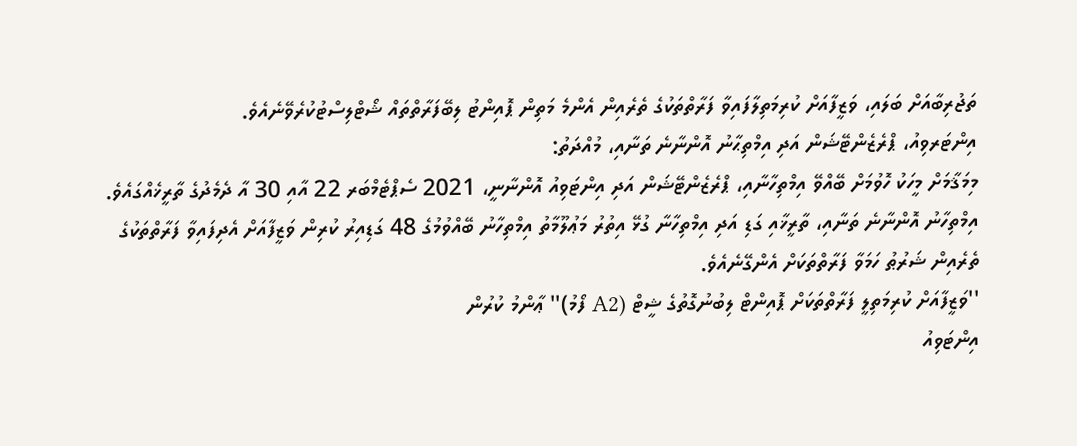ތަޖުރިބާއަށް ބަލައި، ވަޒީފާއަށް ކުރިމަތިލާފައިވާ ފަރާތްތަކުގެ ތެރެއިން އެންމެ މަތިން ޕޮއިންޓު ލިބޭފަރާތްތައް ޝޯޓްލިސްޓުކުރެވޭނެއެވެ.
އިންޓަރވިއު، ޕްރެޒެންޓޭޝަން އަދި އިމްތިޙާނު އޮންނާނެ ތަނާއި، މުއްދަތު:
މިމަޤާމަށް މީހަކު ހޮވުމަށް ބޭއްވޭ އިމްތިހާނާއި، ޕްރެޒެންޓޭޝަން އަދި އިންޓަވިއު އޮންނާނީ، 2021 ސެޕްޓެމްބަރ 22 އާއި 30 އާ ދެމެދުގެ ތާރީޚެއްގައެވެ. އިމްތިހާނު އޮންނާނެ ތަނާއި، ތާރީޚާއި ގަޑި އަދި އިމްތިހާނާ ގުޅޭ އިތުރު މަޢުލޫމާތު އިމްތިހާނު ބޭއްވުމުގެ 48 ގަޑިއިރު ކުރިން ވަޒީފާއަށް އެދިފައިވާ ފަރާތްތަކުގެ ތެރެއިން ޝަރުޠު ހަމަވާ ފަރާތްތަކަށް އެންގޭނެއެވެ.
''ވަޒީފާއަށް ކުރިމަތިލީ ފަރާތްތަކަށް ޕޮއިންޓް ލިބުނުގޮތުގެ ޝީޓް (A2 ފޯމު)'' ޢާންމު ކުރުން
އިންޓަވިއު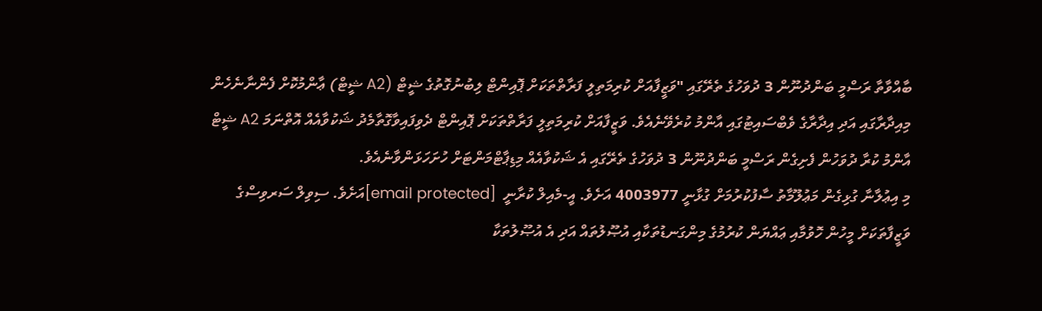ބާއްވާތާ ރަސްމީ ބަންދުނޫން 3 ދުވަހުގެ ތެރޭގައި "ވަޒީފާއަށް ކުރިމަތިލީ ފަރާތްތަކަށް ޕޮއިންޓް ލިބުނުގޮތުގެ ޝީޓް (A2 ޝީޓް) ޢާންމުކޮށް ފެންނާނެހެން މިއިދާރާގައި އަދި އިދާރާގެ ވެބްސައިޓުގައި އާންމު ކުރެވޭނެއެވެ. ވަޒީފާއަށް ކުރިމަތިލީ ފަރާތްތަކަށް ޕޮއިންޓް ދެވިފައިވާގޮތާމެދު ޝަކުވާއެއް އޮތްނަމަ A2 ޝީޓް އާންމު ކުރާ ދުވަހުން ފެށިގެން ރަސްމީ ބަންދުނޫން 3 ދުވަހުގެ ތެރޭގައި އެ ޝަކުވާއެއް މިޑިޕާޓްމަންޓަށް ހުށަހަޅަންވާނެއެވެ.
މި އިޢުލާނާ ގުޅިގެން މަޢުލޫމާތު ސާފުކުރުމަށް ގުޅާނީ 4003977 އަށެވެ. އީ-މެއިލް ކުރާނީ  [email protected]އަށެވެ. ސިވިލް ސަރވިސްގެ ވަޒީފާތަކަށް މީހުން ހޮވުމާއި ޢައްޔަން ކުރުމުގެ މިންގަނޑުތަކާއި އުޞޫލުތައް އަދި އެ އުޞޫލުތަކާ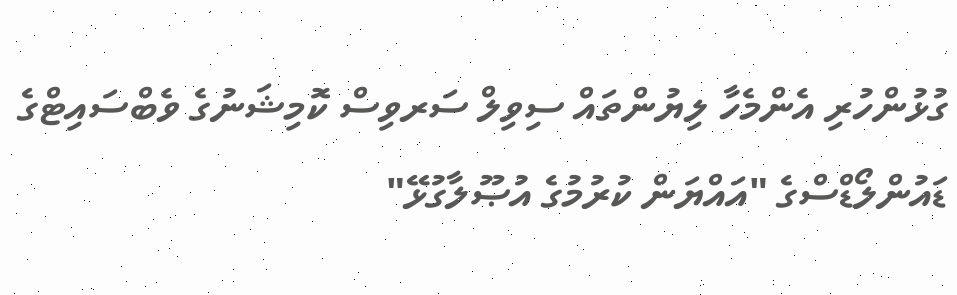ގުޅުންހުރި އެންމެހާ ލިޔުންތައް ސިވިލް ސަރވިސް ކޮމިޝަނުގެ ވެބްސައިޓްގެ ޑައުންލޯޑްސްގެ "އައްޔަން ކުރުމުގެ އުޞޫލާގުޅޭ"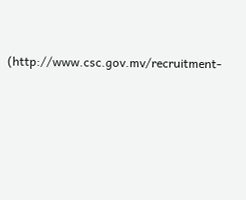(http://www.csc.gov.mv/recruitment-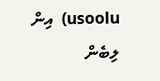usoolu)  އިން ލިބެން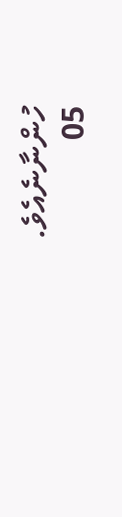ހުންނާނެއެވެ.
05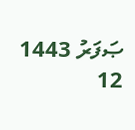ޞަފަރު 1443
12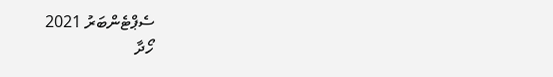ސެޕްޓެންބަރު 2021
ހޯދާ